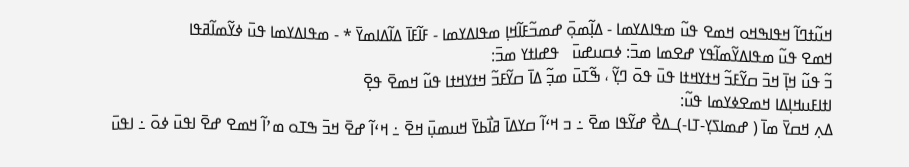ߞߎ߬ߙߣߊ߬ ߞߟߊߒߞߋ ߞߘߐ ߟߎ߬ ߘߟߊߡߌߘߊ - ߡߊ߲߬ߘߋ߲߫ ߝߘߏ߬ߓߊ߬ߞߊ߲ ߘߟߊߡߌߘߊ - ߓߊ߬ߓߊ߫ ߡߊ߬ߡߊߘߌ߫ * - ߘߟߊߡߌߘߊ ߟߎ߫ ߦߌ߬ߘߊ߬ߥߟߊ
ߞߘߐ ߟߎ߬ ߘߟߊߡߌ߬ߘߊ߬ߟߌ ߝߐߘߊ ߘߏ߫: ߦߛߎߝߎ߫   ߟߝߊߙߌ ߘߏ߫:
ߏ߬ ߟߎ߬ ߞߊ߲߫ ߞߏ߫ ߛߌ߬ߓߏ߬ ߞߙߌߞߙߊ ߟߎ߫ ߟߋ߫ ߣߌ߲߬ ، ߒ߬ߠߎ߫ ߘߏ߲߬ ߡߊ߫ ߛߌ߬ߓߏ߬ ߞߙߌߞߙߊ ߟߎ߬ ߞߘߐ߫ ߟߐ߲߫
ߊߙߊߓߎߞߊ߲ߡߊ ߞߘߐߦߌߘߊ ߟߎ߬:
ߡߍ߲ ߞߛߌ߫ ߘߊ߫ ( ߝߘߊߖߌ߲-ߠߊ-)ߺߡߐ߯ ߝߌ߬ߟߊ ߘߐ߫ ߸ ߏ ߞߵߊ߬ ߛߌߡߊ߫ ߥߊ߯ߕߌ߫ ߞߎߘߎ߲߫ ߞߐ߫ ߸ ߞߵߊ߬ ߝߐ߫ ߞߏ߫ ߒߠߋ ߘߴߊ߬ ߞߘߐ ߝߐ߫ ߊߟߎ߫ ߦߋ߫ ߸ ߊߟߎ߫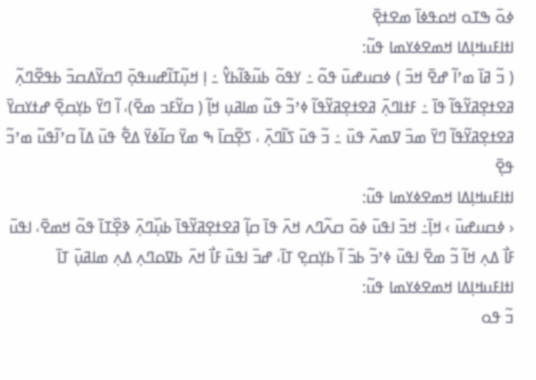ߦߋ߫ ߒߠߋ ߞߋߟߦߊ߫ ߘߐߙߐ߲߫
ߊߙߊߓߎߞߊ߲ߡߊ ߞߘߐߦߌߘߊ ߟߎ߬:
( ߏ߬ ߥߊ߫ ߘߴߊ߬ ߝߐ߫ ߞߏ߫ ) ߦߛߎߝߎ߫ ߟߋ߬ ߸ ߌߟߋ߬ ߕߎ߬ߢߊ߬ߕߌ߮ ߸ ߊ߲ ߞߎ߲߬ߠߊ߬ߝߎߟߋ߲߫ ߣߛߌ߬ߡߛߏ߫ ߕߟߐ߬ߣߍ߲߬ ߥߐߙߐ߲ߥߌ߬ߟߊ߬ ߟߊ߫ ߸ ߓߙߊߣߍ߲߫ ߥߐߙߐ߲ߥߌ߬ߟߊ߬ ߦߴߏ߬ ߟߎ߬ ߘߊߥߎ߲ ߞߊ߲߬ ( ߛߌ߬ߓߏ ߘߐ߫)، ߊ߬ ߣߌ߫ ߕߌ߲ߛߐ߲߫ ߝߙߌߛߌ߫ ߥߐߙߐ߲ߥߌ߬ߟߊ߬ ߣߌ߫ ߘߏ߫ ߜߘߍ߫ ߟߎ߫ ߸ ߏ߬ ߟߎ߫ ߖߊ߬ߣߍ߲߫ ، ߖߐ߲߬ߛߊ߫ ߒ ߘߌ߫ ߛߊ߬ߦߌ߫ ߡߐ߱ ߟߎ߫ ߡߊ߬ ߛߴߊ߬ߟߎ߬ ߘߴߏ߬ ߟߐ߲߫
ߊߙߊߓߎߞߊ߲ߡߊ ߞߘߐߦߌߘߊ ߟߎ߬:
‹ ߦߛߎߝߎ߫ › ߞߊ߲߫߸ ߞߏ߫ ߊߟߎ߫ ߦߋ߫ ߛߍ߬ߣߍ ߞߍ߫ ߟߊ߫ ߛߊ߲߬ ߥߐߙߐ߲ߥߌ߬ߟߊ߫ ߕߎ߲߰ߣߍ߲߫ ߢߐ߲߰ߠߊ߫ ߟߋ߬ ߞߘߐ߫، ߊߟߎ߫ ߓߊ߯ ߡߍ߲ ߞߊ߬ ߏ߬ ߘߐ߫ ߊߟߎ߫ ߦߴߏ߬ ߕߏ߫ ߊ߬ ߕߌ߲ߛߐ߲ ߠߊ߫، ߝߏ߫ ߊߟߎ߫ ߓߊ߯ ߞߍ߫ ߕߜߋߣߍ߲ ߡߍ߲ ߘߊߥߎ߲߫ ߠߊ߫
ߊߙߊߓߎߞߊ߲ߡߊ ߞߘߐߦߌߘߊ ߟߎ߬:
ߏ߬ ߟߋ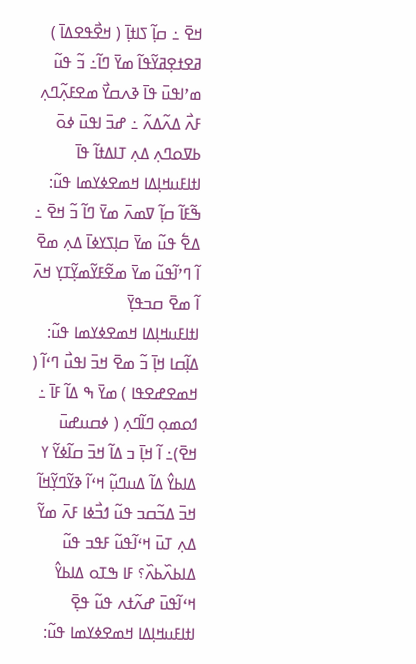ߞߐ߫ ߸ ߛߊ߲߬ ߖߊߙߊ߲߫ ( ߞߐ߯ߟߐߡߊ߫ ) ߥߐߙߐ߲ߥߌ߬ߟߊ߬ ߘߌ߫ ߣߊ߬߸ ߏ߬ ߟߎ߬ ߘߴߊߟߎ߫ ߟߊ߫ ߢߍߛߌ߯ ߘߐߓߍ߲߬ߣߍ߲ ߓߍ߯ ߡߍ߬ߡߍ߬ ߸ ߝߏ߫ ߊߟߎ߫ ߦߋ߫ ߕߜߋߣߍ߲ ߡߍ߲ ߠߊߡߙߊ߬ ߟߊ߫
ߊߙߊߓߎߞߊ߲ߡߊ ߞߘߐߦߌߘߊ ߟߎ߬:
ߒ߬ߓߊ߬ ߛߊ߲߬ ߜߘߍ߫ ߘߌ߫ ߣߊ߬ ߏ߬ ߞߐ߫ ߸ ߡߐ߱ ߟߎ߬ ߘߌ߫ ߛߊ߲ߖߌߦߊ߫ ߡߍ߲ ߘߐ߫ ߊ߬ ߣߴߊ߬ߟߎ߬ ߘߌ߫ ߘߐ߬ߓߌ߬ߘߌ߲߬ߠߌ߲ ߞߍ߫ ߊ߬ ߘߐ߫ ߛߏߟߌ߲߫
ߊߙߊߓߎߞߊ߲ߡߊ ߞߘߐߦߌߘߊ ߟߎ߬:
ߡߊ߲߬ߛߊ ߞߊ߲߫ ߏ߬ ߘߐ߫ ߞߏ߫ ߊߟߎ߯ ߣߵߊ߬ ( ߞߘߐߝߐߟߊ ) ߘߌ߫ ߒ ߡߊ߬ ߓߊ߫ ߸ ߗߋߘߋ߲ ߣߊ߬ߣߍ߲ ( ߦߛߎߝߎ߫ ߞߐ߫)߸ ߊ߬ ߞߊ߲߫ ߏ ߡߊ߬ ߞߏ߫ ߛߊ߬ߦߌ߬ ߌ ߡߊߕߌ߮ ߡߊ߬ ߡߎߣߎ߲߬ ߞߵߊ߬ ߢߌ߬ߣߌ߲߬ߞߊ߬ ߞߏ߫ ߡߏ߬ߛߏ ߟߎ߬ ߗߏ߯ߦߊ ߓߍ߫ ߘߌ߬ ߡߍ߲ ߠߎ߫ ߞߵߊ߬ߟߎ߬ ߓߟߏ ߟߎ߬ ߡߊߕߍ߰ߕߍ߰؟ ߓߊ ߒߠߋ ߡߊߕߌ߮ ߞߵߊ߬ߟߎ߫ ߝߍ߬ߙߍ ߟߎ߬ ߟߐ߲߫
ߊߙߊߓߎߞߊ߲ߡߊ ߞߘߐߦߌߘߊ ߟߎ߬: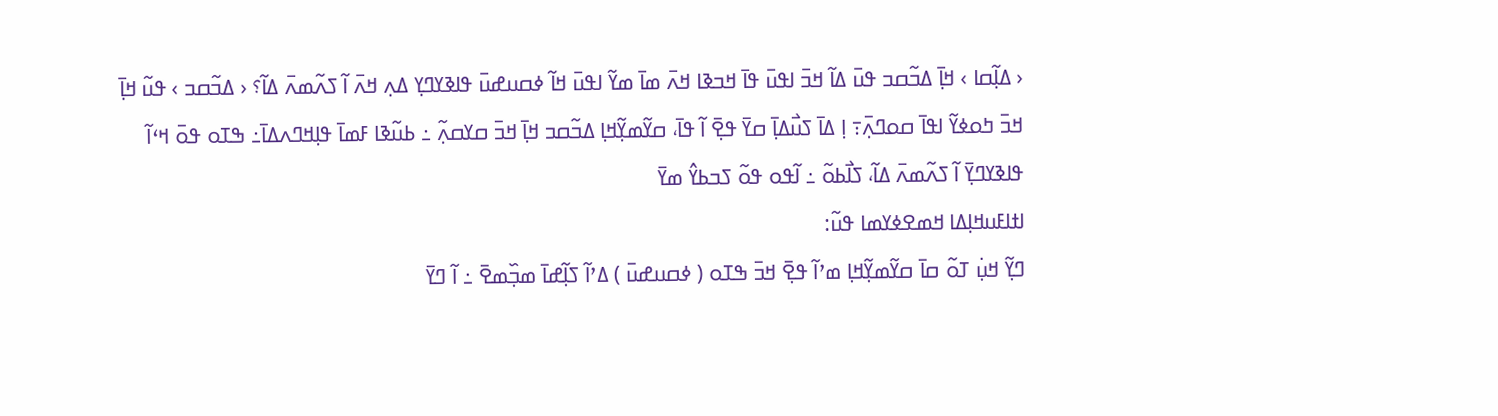‹ ߡߊ߲߬ߛߊ › ߞߊ߲߫ ߡߏ߬ߛߏ ߟߎ߫ ߡߊ߬ ߞߏ߫ ߊߟߎ߫ ߟߊ߫ ߞߏߢߊ ߞߍ߫ ߘߊ߫ ߘߌ߬ ߊߟߎ߫ ߞߊ߬ ߦߛߎߝߎ߫ ߟߊߢߌߣߌ߲ ߡߍ߲ ߞߍ߫ ߊ߬ ߖߍ߬ߘߍ߫ ߡߊ߬؟ ‹ ߡߏ߬ߛߏ › ߟߎ߬ ߞߊ߲߫ ߞߏ߫ ߤߋߦߌ߬ ߊߟߊ߫ ߛߋߣߍ߲߫߹ ߊ߲ ߡߊ߫ ߖߎ߯ߡߊ߲߫ ߛߌ߫ ߟߐ߲߫ ߊ߬ ߟߊ߫، ߛߌ߬ߘߌ߲߬ߞߊ߲ ߡߏ߬ߛߏ ߞߊ߲߫ ߞߏ߫ ߛߌߛߍ߲߬ ߸ ߕߎ߬ߢߊ ߓߘߊ߫ ߟߊ߲ߞߣߍߡߊ߫߸ ߒߠߋ ߟߋ߫ ߞߵߊ߬ ߟߊߢߌߣߌ߲߫ ߊ߬ ߖߍ߬ߘߍ߫ ߡߊ߬، ߖߊ߯ߕߋ߬ ߸ ߊ߬ߟߋ ߟߋ߬ ߖߏߕߌ߮ ߘߌ߫
ߊߙߊߓߎߞߊ߲ߡߊ ߞߘߐߦߌߘߊ ߟߎ߬:
ߣߌ߲߬ ߞߎ߲߭ ߠߋ߬ ߛߊ߫ ߛߌ߬ߘߌ߲߬ߞߊ߲ ߘߴߊ߬ ߟߐ߲߫ ߞߏ߫ ߒߠߋ ( ߦߛߎߝߎ߫ ) ߡߴߊ߬ ߖߊ߲߬ߝߊ߫ ߘߏ߲߰ߘߐ߫ ߸ ߊ߬ ߣߌ߫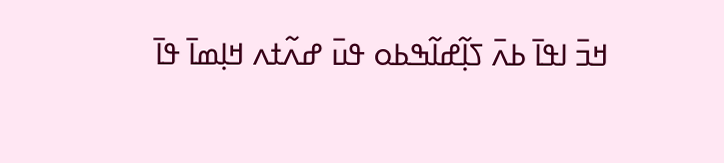ߞߏ߫ ߊߟߊ߫ ߕߍ߫ ߖߊ߲߬ߝߊ߬ߒߕߋ ߟߎ߫ ߝߍ߬ߙߍ ߞߊ߲ߘߊ߫ ߟߊ߫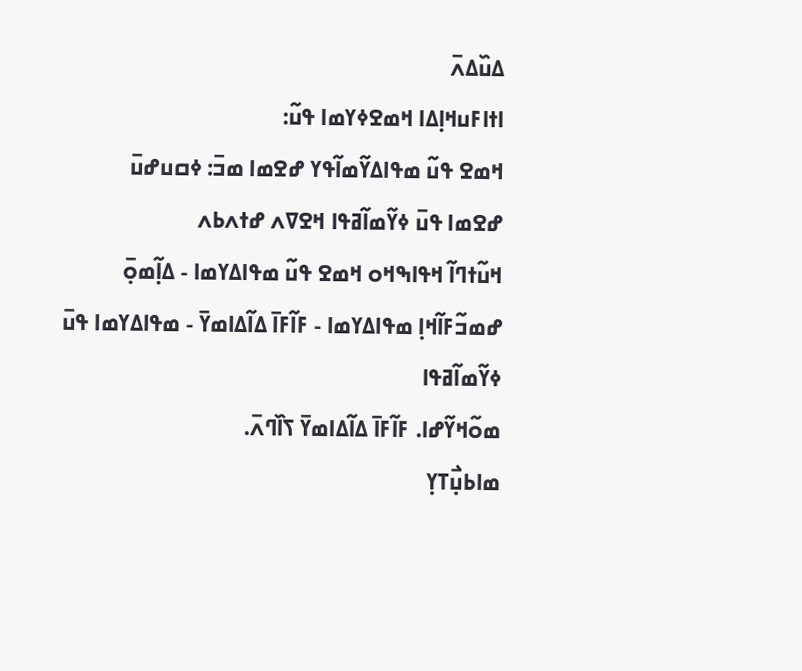ߡߎ߰ߡߍ߫
ߊߙߊߓߎߞߊ߲ߡߊ ߞߘߐߦߌߘߊ ߟߎ߬:
ߞߘߐ ߟߎ߬ ߘߟߊߡߌ߬ߘߊ߬ߟߌ ߝߐߘߊ ߘߏ߫: ߦߛߎߝߎ߫
ߝߐߘߊ ߟߎ߫ ߦߌ߬ߘߊ߬ߥߟߊ ߞߐߜߍ ߝߙߍߕߍ
ߞߎ߬ߙߣߊ߬ ߞߟߊߒߞߋ ߞߘߐ ߟߎ߬ ߘߟߊߡߌߘߊ - ߡߊ߲߬ߘߋ߲߫ ߝߘߏ߬ߓߊ߬ߞߊ߲ ߘߟߊߡߌߘߊ - ߓߊ߬ߓߊ߫ ߡߊ߬ߡߊߘߌ߫ - ߘߟߊߡߌߘߊ ߟߎ߫ ߦߌ߬ߘߊ߬ߥߟߊ
ߘߋ߬ߞߌ߬ߝߊ. ߓߊ߬ߓߊ߫ ߡߊ߬ߡߊߘߌ߫ ߖߊ߰ߣߍ߫.
ߘߊߕߎ߲߯ߠߌ߲